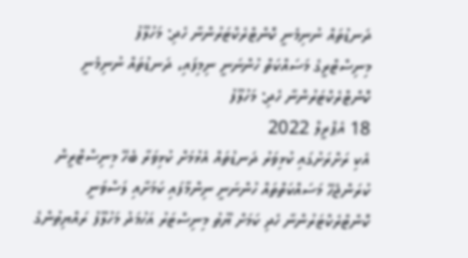ދަނޑުތައް ނުނިމެނީ ކޮންޓްރެކްޓަރުންނާ ހެދި: މަހުލޫފު
މިނިސްޓްރީގެ މަސައްކަތް ހުންނަނީ ނިމިފައި، ދަނޑުތައް ނުނިމެނީ ކޮންޓްރެކްޓަރުންނާ ހެދި: މަހުލޫފު
18 އެޕްރީލް 2022
އެކި ރަށްރަށުގައި ކުޅިވަރު ދަނޑުތައް އެޅުމަށް ކުޅިވަރާ ބެހޭ މިނިސްޓްރީން ކުރަންޖެހޭ މަސައްކަތްތައް ހުންނަނީ ނިންމާފައި ކަމަށާއި ލަސްވަނީ ކޮންޓްރެކްޓަރުންނާ ހެދި ކަމަށް ޔޫތު މިނިސްޓަރު އަހުމަދު މަހުލޫފު ރައްޔިތުންގެ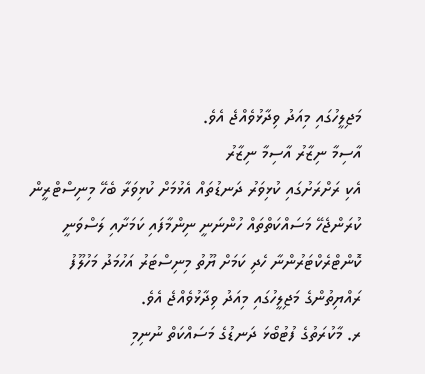މަޖިލީހުގައި މިއަދު ވިދާޅުވެއްޖެ އެވެ.
އާސިމާ ނިޒާރު އާސިމާ ނިޒާރު
އެކި ރަށްރަށުގައި ކުޅިވަރު ދަނޑުތައް އެޅުމަށް ކުޅިވަރާ ބެހޭ މިނިސްޓްރީން ކުރަންޖެހޭ މަސައްކަތްތައް ހުންނަނީ ނިންމާފައި ކަމަށާއި ލަސްވަނީ ކޮންޓްރެކްޓަރުންނާ ހެދި ކަމަށް ޔޫތު މިނިސްޓަރު އަހުމަދު މަހުލޫފު ރައްޔިތުންގެ މަޖިލީހުގައި މިއަދު ވިދާޅުވެއްޖެ އެވެ.
ރ. މާކުރަތުގެ ފުޓުބޯޅަ ދަނޑުގެ މަސައްކަތް ނުނިމި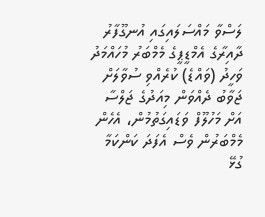ލަސްވާ މައްސަލައިގައި އުނގޫފާރު ދާއިރާގެ އެމްޑީޕީގެ މެމްބަރު މުހައްމަދު ވަހީދު (ވައްޑެ) ކުރެއްވި ސުވާލަށް ޖަވާބު ދެއްވަން މިއަދުގެ ޖަލްސާ އަށް މަހުލޫފް ވަޑައިގަތުމުން، އެހެން މެމްބަރުން ވެސް އެފަދަ ކަންކަމާ ގުޅޭ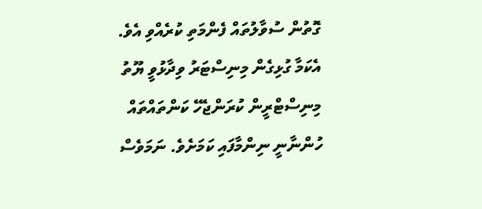ގޮތުން ސުވާލުތައް ފެންމަތި ކުރެއްވި އެވެ.
އެކަމާ ގުޅިގެން މިނިސްޓަރު ވިދާޅުވީ ޔޫތު މިނިސްޓްރީން ކުރަންޖެހޭ ކަންތައްތައް ހުންނާނީ ނިންމާފައި ކަމަށެވެ. ނަމަވެސް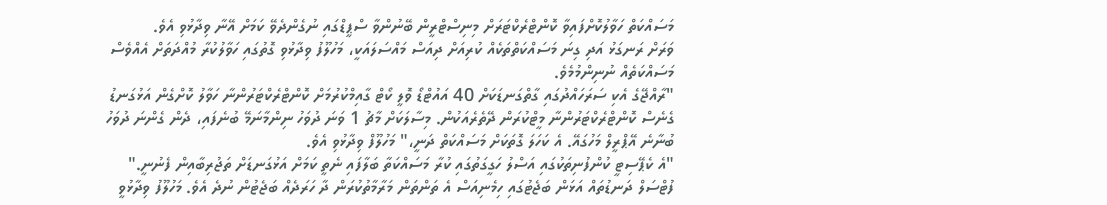މަސައްކަތް ހަވާލުކޮށްފައިވާ ކޮންޓްރެކްޓަރަށް މިނިސްޓްރީން ބޭނުންވާ ސްޕީޑްގައި ނުގެންދެވޭ ކަމަށް އޭނާ ވިދާޅުވި އެވެ.
ވަރަށް ރަނގަޅު އަދި ގިނަ މަސައްކަތްތަކެއް ކުރިއަށް ދިއަސް މައްސަލައަކީ، މަހުލޫފު ވިދާޅުވި ގޮތުގައި ހަވާލުކުރާ މުއްދަތަށް އެއްވެސް މަސައްކަތެއް ނުނިންމުމެވެ.
"ރާއްޖޭގެ އެކި ސަރަހައްދުގައި ގާތްގަނޑަކަށް 40 އައުޓްޑޯ ވޮލީ ކޯޓް ގާއިމްކުރުމަށް ކޮންޓްރެކްޓަރުންނާ ހަވާލު ކޮށްގެން އަޅުގަނޑު ގެނެސް ކޮންޓްރެކްޓަރުންނާ މީޓްކުރަން ދޭތެރެއަކުން. މިސާލަކަށް މާޗު 1 ވަނަ ދުވަހު ނިންމާނަމޭ ބުނެފައި، ދެން ގެންނަ ދުވަހު ބުނާނެ އޭޕްރީލް މަހުގައޭ. އެ ކަހަލަ ގޮތަކަށް މަސައްކަތް ދަނީ،" މަހުލޫފް ވިދާޅުވި އެވެ.
"އެ ކެޕޭސިޓީ ކުންފުނިތަކުގައި އަސްލު ހަގީގަތުގައި ކުރާ މަސައްކަތާ ބަލާފައި ނެތީ ކަމަށް އަޅުގަނޑަށް ތަޖުރިބާއިން ފެނުނީ."
ފުޓްސަލް ދަނޑުތައް އަޅަން ބަޖެޓުގައި ހިމެނިއަސް އެ ތަންތަން މަރާމާތުކުރަން ދާ ހަރަދެއް ބަޖެޓުން ނުދެ އެވެ. މަހުލޫފު ވިދާޅުވީ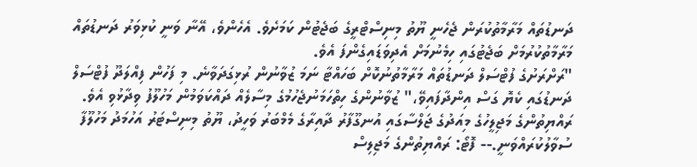ދަނޑުތައް މަރާމާތުކުރަން ޖެހެނީ ޔޫތު މިނިސްޓްރީގެ ބަޖެޓުން ކަމަށެވެ. އެހެންވެ، އޭނާ ވަނީ ކުޅިވަރު ދަނޑުތައް މަރާމާތުކުރުމަށް ބަޖެޓުގައި ހިމެނުމަށް އެދިވަޑައިގެންފަ އެވެ.
"ރަށްރަށުގެ ފުޓްސަލް ދަނޑުތައް މަރާމާތުނުކޮށް ބަހައްޓާ ނަމަ ޒުވާނުން ރުޅިގަދަވާނެ. މި ފަހުން ފިއްލަދޫ ފުޓްސަލް ދަނޑުގައި ކެޔޮ ގަސް އިންދާފައިވޭ،" ޒުވާނުންގެ ހިތްހަމަނުޖެހުމުގެ މިސާލެއް ދައްކަވަމުން މަހުލޫފު ވިދާޅުވި އެވެ.
ރައްޔިތުންގެ މަޖިލީހުގެ މިއަދުގެ ޖަލްސާގައި އުނގޫފާރު ދާއިރާގެ މެމްބަރު ވަހީދު، ޔޫތު މިނިސްޓަރު އަހުމަދު މަހުލޫފާ ސުވާލުކުރައްވަނީ.-- ފޮޓޯ: ރައްޔިތުންގެ މަޖިލިސް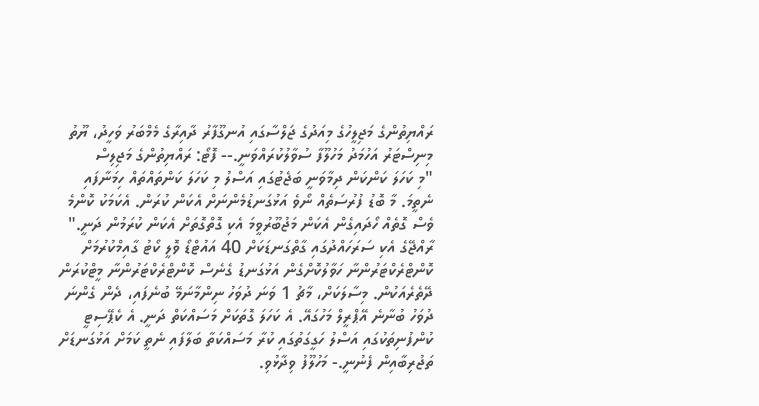ރައްޔިތުންގެ މަޖިލީހުގެ މިއަދުގެ ޖަލްސާގައި އުނގޫފާރު ދާއިރާގެ މެމްބަރު ވަހީދު، ޔޫތު މިނިސްޓަރު އަހުމަދު މަހުލޫފާ ސުވާލުކުރައްވަނީ.-- ފޮޓޯ: ރައްޔިތުންގެ މަޖިލިސް
"މި ކަހަލަ ކަންކަން ދިމާވަނީ ބަޖެޓުގައި އަސްލު މި ކަހަލަ ކަންތައްތައް ހިމަނާފައި ނެތީމަ. މާ ބޮޑު ފުރުސަތެއް ނޯވެ އަޅުގަނޑުމެންނަށް އެކަން ކުރަން. އެކަމަކު ކޮންމެ ވެސް ގޮތެއް ހޯދައިގެން އެކަން މަޖުބޫރުވީމަ އެކި ގޮތްގޮތަށް އެކަން ކުރަމުން ދަނީ."
ރާއްޖޭގެ އެކި ސަރަހައްދުގައި ގާތްގަނޑަކަށް 40 އައުޓްޑޯ ވޮލީ ކޯޓު ގާއިމްކުރުމަށް ކޮންޓްރެކްޓަރުންނާ ހަވާލުކޮށްގެން އަޅުގަނޑު ގެނެސް ކޮންޓްރެކްޓަރުންނާ މީޓްކުރަން ދޭތެރެއަކުން. މިސާލަކަށް، މާޗު 1 ވަނަ ދުވަހު ނިންމާނަމޭ ބުނެފައި، ދެން ގެންނަ ދުވަހު ބުނާނެ އޭޕްރީލް މަހުގައޭ. އެ ކަހަލަ ގޮތަކަށް މަސައްކަތް ދަނީ. އެ ކެޕޭސިޓީ ކުންފުނިތަކުގައި އަސްލު ހަގީގަތުގައި ކުރާ މަސައްކަތާ ބަލާފައި ނެތީ ކަމަށް އަޅުގަނޑަށް ތަޖުރިބާއިން ފެނުނީ.- މަހުލޫފު ވިދާޅުވި.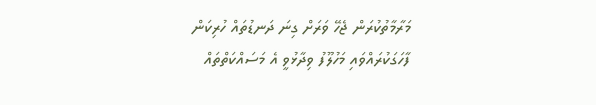މަރާމާތުކުރަން ޖެހޭ ވަރަށް ގިނަ ދަނޑުތައް ހުރިކަން ފާހަގަކުރައްވައި މަހުލޫފު ވިދާޅުވީ އެ މަސައްކަތްތައް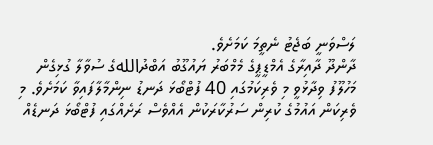ލަސްވަނީ ބަޖެޓު ނެތީމަ ކަމަށެވެ.
ދާންދޫ ދާއިރާގެ އެމްޑީޕީގެ މެމްބަރު ޔައުގޫބު އަބްދުاللهގެ ސުވާލާ ގުޅިގެން މަހުލޫފު ވިދާޅުވީ މި ވެރިކަމުގައި 40 ފުޓްބޯޅަ ދަނޑު ނިންމާލާފައިވާ ކަމަށެވެ. މި ވެރިކަން އައުމުގެ ކުރިން ސަރުކާރަކުން އެއްވެސް ރަށެއްގައި ފުޓްބޯޅަ ދަނޑެއް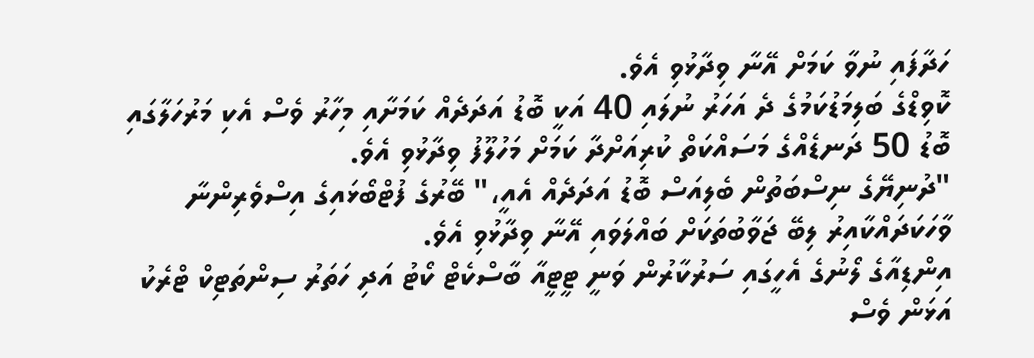ހަދާފައި ނުވާ ކަމަށް އޭނާ ވިދާޅުވި އެވެ.
ކޮވިޑްގެ ބަލިމަޑުކަމުގެ ދެ އަހަރު ނުލައި 40 އަކީ ބޮޑު އަދަދެއް ކަމަށާއި މިހާރު ވެސް އެކި މަރުހަލާގައި ބޮޑު 50 ދަނޑެއްގެ މަސައްކަތް ކުރިއަށްދާ ކަމަށް މަހުލޫފު ވިދާޅުވި އެވެ.
"ދުނިޔޭގެ ނިސްބަތުން ބެލިއަސް ބޮޑު އަދަދެއް އެއީ،" ބޭރުގެ ފުޓްބޯޅައިގެ އިސްވެރިންނާ ވާހަކަދައްކާއިރު ލިބޭ ޖަވާބުތަކަށް ބައްލަވައި އޭނާ ވިދާޅުވި އެވެ.
އިންޑިއާގެ ލޯނުގެ އެހީގައި ސަރުކާރުން ވަނީ ޓީޓީއާ ބާސްކެޓް ކޯޓު އަދި ހަތަރު ސިންތަޓިކް ޓްރެކު އަޅަން ވެސް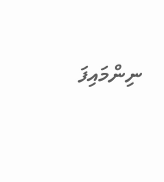ނިންމައިފަ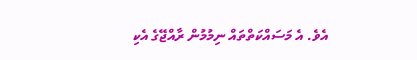އެވެ. އެ މަސައްކަތްތައް ނިމުމުން ރާއްޖޭގެ އެކި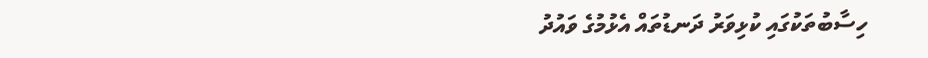ހިސާބުތަކުގައި ކުޅިވަރު ދަނޑުތައް އެޅުމުގެ ވައުދު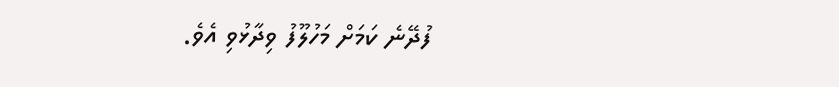ފުދޭނެ ކަމަށް މަހުލޫފު ވިދާޅުވި އެވެ.